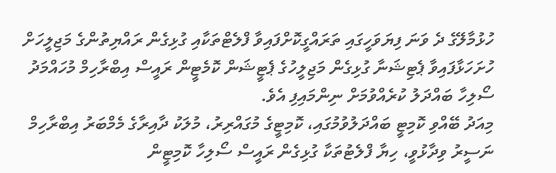ހުޅުމާލޭގެ ދެ ވަނަ ފިޔަވަހީގައި ތަރައްގީކޮށްފައިވާ ފްލެޓްތަކާއި ގުޅިގެން ރައްޔިތުންގެ މަޖިލީހަށް ހުށަހަޅާފައިވާ ޕެޓިޝަނާ ގުޅިގެން މަޖިލީހުގެ ޕެޓީޝަން ކޮމެޓީން ރައީސް އިބްރާހިމް މުހައްމަދު ސޯލިހާ ބައްދަލު ކުރެއްވުމަށް ނިންމައިފި އެވެ.
މިއަދު ބޭއްވި ކޮމިޓީ ބައްދަލުވުމުގައި، ކޮމިޓީގެ މުގައްރިރު، މުލަކު ދާއިރާގެ މެމްބަރު އިބްރާހިމް ނަސީރު ވިދާޅުވީ، ހިޔާ ފްލެޓުތަކާ ގުޅިގެން ރައީސް ސޯލިހާ ކޮމިޓީން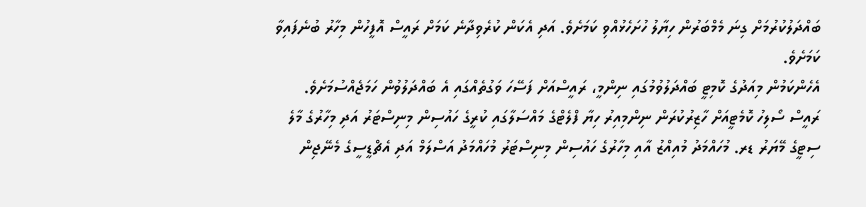ބައްދަލުކުރުމަށް ގިނަ މެމްބަރުން ހިޔާލު ހުށަހެޅުއްވި ކަމަށެވެ. އަދި އެކަން ކުރެވިދާނެ ކަމަށް ރައީސް އޮފީހުން މިހާރު ބުނެފައިވާ ކަމަށެވެ.
އެހެންކަމުން މިއަދުގެ ކޮމިޓީ ބައްދަލުވުމުގައި ނިންމީ، ރައީސްއަށް ފަސޭހަ ވަގުތެއްގައި އެ ބައްދަލުވުން ހަމަޖެއްސުމަށެވެ.
ރައީސް ސޯލިހު ކޮމެޓީއަށް ހާޒިރުކުރަން ނިންމިއިރު ހިޔާ ފްލެޓްގެ މައްސަލާގައި ކުރީގެ ހައުސިން މިނިސްޓަރު އަދި މިހާރުގެ މާލެ ސިޓީގެ މޭޔަރު ޑރ. މުހައްމަދު މުއިއްޒު އާއި މިހާރުގެ ހައުސިން މިނިސްޓަރު މުހައްމަދު އަސްލަމް އަދި އެޗްޑީސީގެ މެނޭޖިން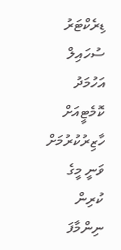ޑިރެކްޓަރު ސުހައިލް އަހުމަދު ކޮމެޓީއަށް ހާޒިރުކުރުމަށް ވަނީ މީގެ ކުރިން ނިންމާފަ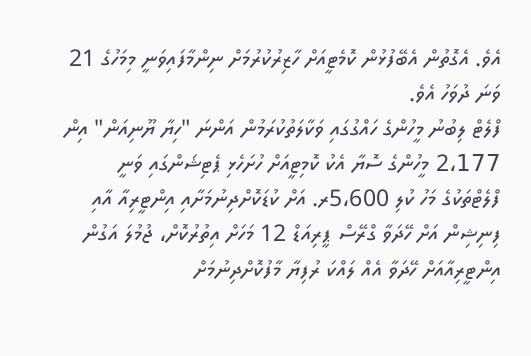އެވެ. އެގޮތުން އެބޭފުޅުން ކޮމެޓީއަށް ހާޒިރުކުރުމަށް ނިންމާފައިވަނީ މިމަހުގެ 21 ވަނަ ދުވަހު އެވެ.
ފްލެޓް ލިބުނު މީހުންގެ ހައްގުގައި ވަކާލަތުކުރަމުން އަންނަ "ހިޔާ ޔޫނިއަން" އިން 2،177 މީހުންގެ ސޮޔާ އެކު ކޮމިޓީއަށް ހުށަހެޅި ޕެޓިޝަންގައި ވަނީ ފްލެޓްތަކުގެ މަހު ކުލި 5،600ރ. އަށް ކުޑަކޮށްދިނުމަށާއި އިންޓީރިއާ އާއި ފިނިޝިން އަށް ހޭދަވާ ގްރޭސް ޕީރިއަޑް 12 މަހަށް އިތުރުކޮށް، ޖުމުލަ އަގުން އިންޓީރިއާއަށް ހޭދަވާ އެއް ލައްކަ ރުފިޔާ މާފުކޮށްދިނުމަށް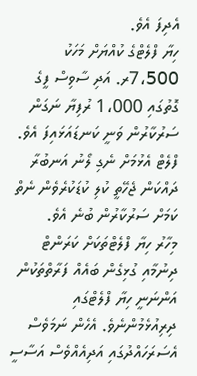އެދިފަ އެވެ.
ހިޔާ ފްލެޓްގެ ކުއްޔަށް މަހަކު 7،500ރ. އަދި ސާވިސް ފީގެ ގޮތުގައި 1،000 ރުފިޔާ ނަގަން ސަރުކާރުން ވަނީ ކަނޑައަޅައިފަ އެވެ. ފްލެޓް އެޅުމަށް ނެގި ލޯނު އަނބުރާ ދައްކަން ޖެހޭތީ ކުލި ކުޑަކުރެވެން ނެތް ކަމަށް ސަރުކާރުން ބުނެ އެވެ.
މިހާރު ހިޔާ ފްލެޓްތަކަށް ކަރަންޓް ދިނުމާއި ގުޅިގެން ބައެއް ފަރާތްތަކުން އަންނަނީ ހިޔާ ފްލެޓްގައި ދިރިއުޅެމުންނެވެ. އެހެން ނަމަވެސް އެސަރަހައްދުގައި އަދިއެއްވެސް އަސާސީ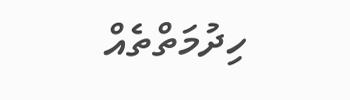ހިދުމަތްތެއް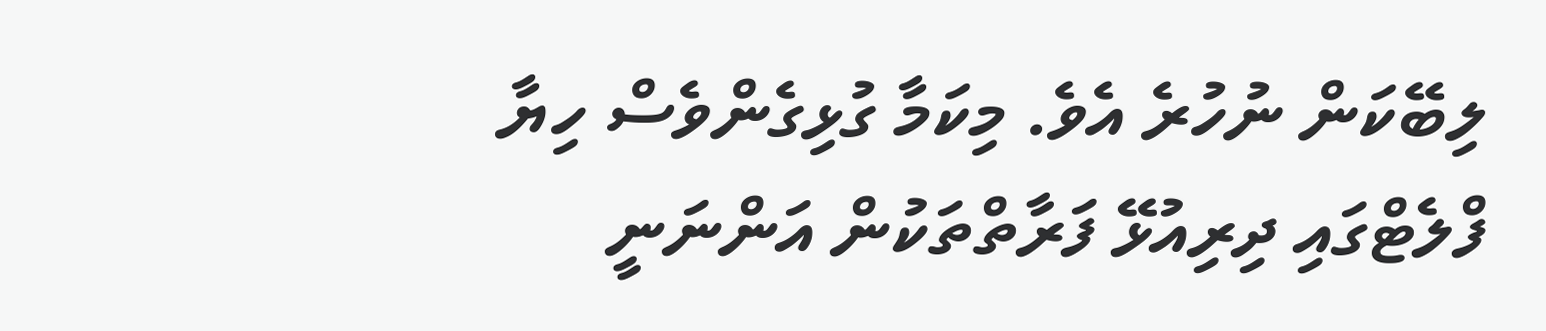ލިބޭކަން ނުހުރެ އެވެ. މިކަމާ ގުޅިގެންވެސް ހިޔާ ފްލެޓްގައި ދިރިއުޅޭ ފަރާތްތަކުން އަންނަނީ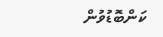ކަންބޮޑުވުން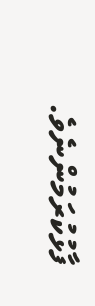ފާޅުކުރަމުންނެވެ.